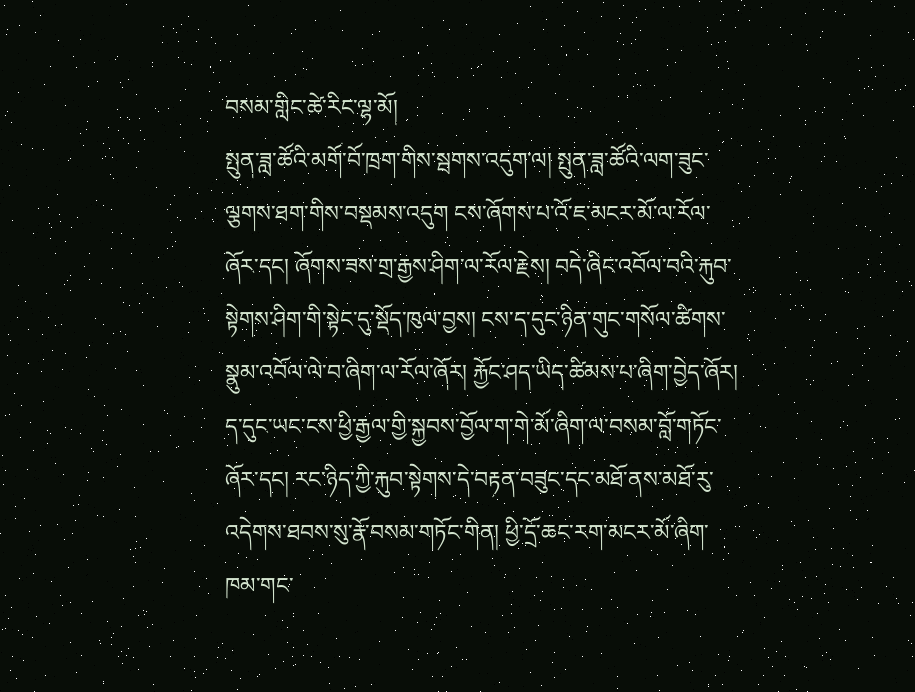བསམ་གླིང་ཚེ་རིང་ལྷ་མོ།
སྤུན་ཟླ་ཚོའི་མགོ་བོ་ཁྲག་གིས་སྦགས་འདུག་ལ། སྤུན་ཟླ་ཚོའི་ལག་ཟུང་ལྕགས་ཐག་གིས་བསྡམས་འདུག ངས་ཞོགས་པ་འོ་ཇ་མངར་མོ་ལ་རོལ་ཞོར་དང། ཞོགས་ཟས་གྲ་རྒྱས་ཤིག་ལ་རོལ་རྗེས། བདེ་ཞིང་འབོལ་བའི་རྐུབ་སྟེགས་ཤིག་གི་སྟེང་དུ་སྡོད་ཁུལ་བྱས། ངས་ད་དུང་ཉིན་གུང་གསོལ་ཚིགས་སྣུམ་འབོལ་ལེ་བ་ཞིག་ལ་རོལ་ཞོར། རྐྱོང་ཤད་ཡིད་ཚིམས་པ་ཞིག་བྱེད་ཞོར། ད་དུང་ཡང་ངས་ཕྱི་རྒྱལ་གྱི་སྐྱབས་བྱོལ་ག་གེ་མོ་ཞིག་ལ་བསམ་བློ་གཏོང་ཞོར་དང། རང་ཉིད་ཀྱི་རྐུབ་སྟེགས་དེ་བརྟན་བཟུང་དང་མཐོ་ནས་མཐོ་རུ་འདེགས་ཐབས་སུ་རྣོ་བསམ་གཏོང་གིན། ཕྱི་དྲོ་ཆང་རག་མངར་མོ་ཞིག་ཁམ་གང་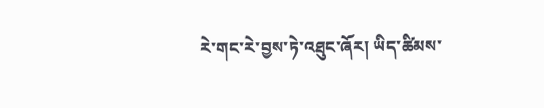རེ་གང་རེ་བྱས་ཏེ་འཐུང་ཞོར། ཡིད་ཚིམས་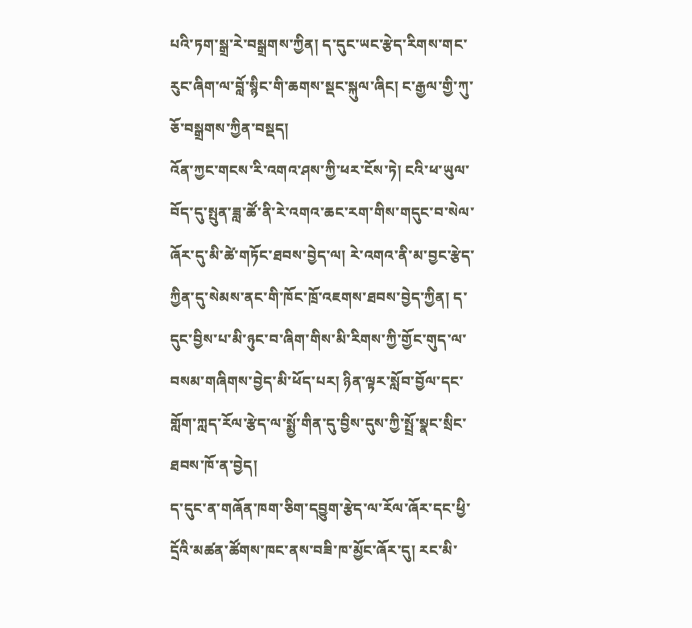པའི་ཏག་སྒྲ་རེ་བསྒྲགས་ཀྱིན། ད་དུང་ཡང་རྩེད་རིགས་གང་རུང་ཞིག་ལ་བློ་སྙིང་གི་ཆགས་སྡང་སྐུལ་ཞིང། ང་རྒྱལ་གྱི་ཀུ་ཅོ་བསྒྲགས་ཀྱིན་བསྡད།
འོན་ཀྱང་གངས་རི་འགའ་ཤས་ཀྱི་ཕར་ངོས་ཏེ། ངའི་ཕ་ཡུལ་བོད་དུ་སྤུན་ཟླ་ཚོ་ནི་རེ་འགའ་ཆང་རག་གིས་གདུང་བ་སེལ་ཞོར་དུ་མི་ཚེ་གཏོང་ཐབས་བྱེད་ལ། རེ་འགའ་ནི་མ་བྱང་རྩེད་ཀྱིན་དུ་སེམས་ནང་གི་ཁོང་ཁྲོ་འཇགས་ཐབས་བྱེད་ཀྱིན། ད་དུང་བྱིས་པ་མི་ཉུང་བ་ཞིག་གིས་མི་རིགས་ཀྱི་གྱོང་གུད་ལ་བསམ་གཞིགས་བྱེད་མི་ཕོད་པར། ཉིན་ལྟར་སློབ་བྱོལ་དང་གློག་ཀླད་རོལ་རྩེད་ལ་སྨྱོ་གིན་དུ་བྱིས་དུས་ཀྱི་སྤྲོ་སྣང་སྲིང་ཐབས་ཁོ་ན་བྱེད།
ད་དུང་ན་གཞོན་ཁག་ཅིག་དབྱུག་རྩེད་ལ་རོལ་ཞོར་དང་ཕྱི་དྲོའི་མཚན་ཚོགས་ཁང་ནས་བཟི་ཁ་མྱོང་ཞོར་དུ། རང་མི་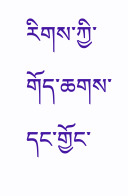རིགས་ཀྱི་གོད་ཆགས་དང་གྱོང་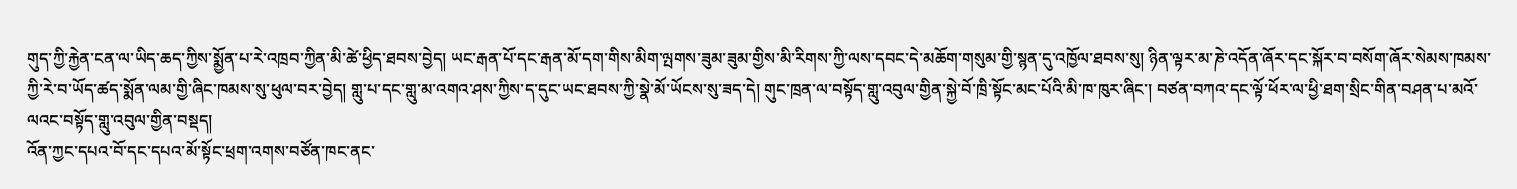གུད་ཀྱི་རྐྱེན་ངན་ལ་ཡིད་ཆད་ཀྱིས་སྨྱོན་པ་རེ་འཁྲབ་ཀྱིན་མི་ཚེ་ཕྱིད་ཐབས་བྱེད། ཡང་རྒན་པོ་དང་རྒན་མོ་དག་གིས་མིག་ལྤགས་ཟུམ་ཟུམ་གྱིས་མི་རིགས་ཀྱི་ལས་དབང་དེ་མཆོག་གསུམ་གྱི་སྙན་དུ་འཁྱོལ་ཐབས་སུ། ཉིན་ལྟར་མ་ཎེ་འདོན་ཞོར་དང་སྐོར་བ་བསོག་ཞོར་སེམས་ཁམས་ཀྱི་རེ་བ་ཡོད་ཚད་སྨོན་ལམ་གྱི་ཞིང་ཁམས་སུ་ཕུལ་བར་བྱེད། གླུ་པ་དང་གླུ་མ་འགའ་ཤས་ཀྱིས་ད་དུང་ཡང་ཐབས་ཀྱི་སྣེ་མོ་ཡོངས་སུ་ཟད་དེ། གུང་ཁྲན་ལ་བསྟོད་གླུ་འབུལ་གྱིན་སྐྱེ་བོ་ཁྲི་སྟོང་མང་པོའི་མི་ཁ་ཁུར་ཞིང་། བཙན་བཀའ་དང་ལྟོ་ཕོར་ལ་ཕྱི་ཐག་སྲིང་གིན་བཤན་པ་མའོ་ལའང་བསྟོད་གླུ་འབུལ་གྱིན་བསྡད།
འོན་ཀྱང་དཔའ་བོ་དང་དཔའ་མོ་སྟོང་ཕྲག་འགས་བཙོན་ཁང་ནང་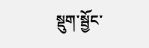སྡུག་སྦྱོང་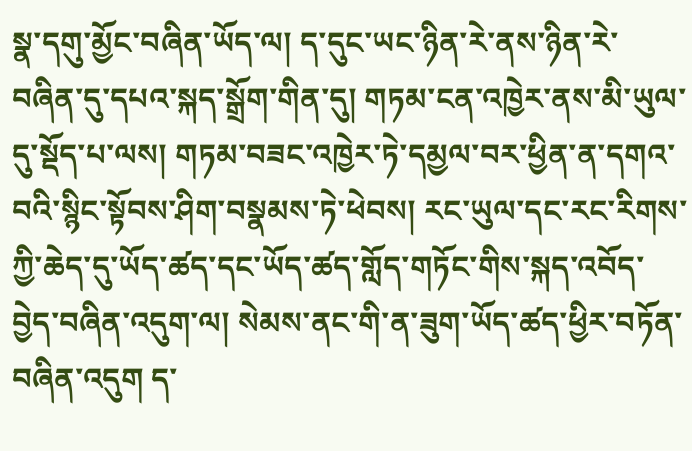སྣ་དགུ་མྱོང་བཞིན་ཡོད་ལ། ད་དུང་ཡང་ཉིན་རེ་ནས་ཉིན་རེ་བཞིན་དུ་དཔའ་སྐད་སྒྲོག་གིན་དུ། གཏམ་ངན་འཁྱེར་ནས་མི་ཡུལ་དུ་སྡོད་པ་ལས། གཏམ་བཟང་འཁྱེར་ཏེ་དམྱལ་བར་ཕྱིན་ན་དགའ་བའི་སྙིང་སྟོབས་ཤིག་བསྣམས་ཏེ་ཕེབས། རང་ཡུལ་དང་རང་རིགས་ཀྱི་ཆེད་དུ་ཡོད་ཚད་དང་ཡོད་ཚད་གློད་གཏོང་གིས་སྐད་འབོད་བྱེད་བཞིན་འདུག་ལ། སེམས་ནང་གི་ན་ཟུག་ཡོད་ཚད་ཕྱིར་བཏོན་བཞིན་འདུག ད་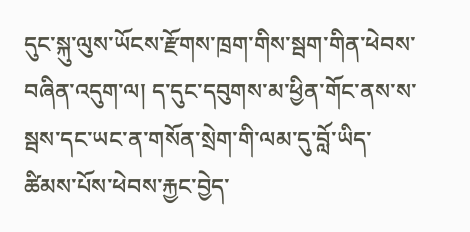དུང་སྐུ་ལུས་ཡོངས་རྫོགས་ཁྲག་གིས་སྦག་གིན་ཕེབས་བཞིན་འདུག་ལ། ད་དུང་དབུགས་མ་ཕྱིན་གོང་ནས་ས་སྦས་དང་ཡང་ན་གསོན་སྲེག་གི་ལམ་དུ་བློ་ཡིད་ཚིམས་པོས་ཕེབས་རྐྱང་བྱེད་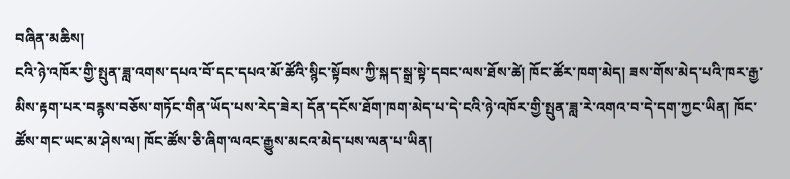བཞིན་མཆིས།
ངའི་ཉེ་འཁོར་གྱི་སྤུན་ཟླ་འགས་དཔའ་བོ་དང་དཔའ་མོ་ཚོའི་སྙིང་སྟོབས་ཀྱི་སྐད་སྒྲ་སྟེ་དབང་ལས་ཐོས་ཚེ། ཁོང་ཚོར་ཁག་མེད། ཟས་གོས་མེད་པའི་ཁར་རྒྱ་མིས་རྟག་པར་བརྙས་བཅོས་གཏོང་གིན་ཡོད་པས་རེད་ཟེར། དོན་དངོས་ཐོག་ཁག་མེད་པ་དེ་ངའི་ཉེ་འཁོར་གྱི་སྤུན་ཟླ་རེ་འགའ་བ་དེ་དག་ཀྱང་ཡིན། ཁོང་ཚོས་གང་ཡང་མ་ཤེས་ལ། ཁོང་ཚོས་ཅི་ཞིག་ལའང་རྒྱུས་མངའ་མེད་པས་ལན་པ་ཡིན།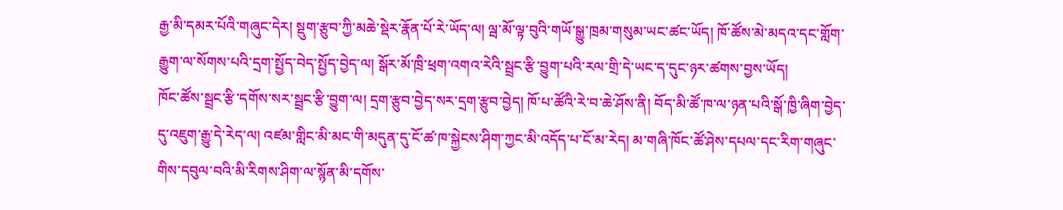རྒྱ་མི་དམར་པོའི་གཞུང་དེར། སྡུག་རྩུབ་ཀྱི་མཆེ་སྡེར་རྣོན་པོ་རེ་ཡོད་ལ། ལྦ་མོ་ལྟ་བུའི་གཡོ་སྒྱུ་ཁྲམ་གསུམ་ཡང་ཚང་ཡོད། ཁོ་ཚོས་མེ་མདའ་དང་གློག་རྒྱུག་ལ་སོགས་པའི་དྲག་སྤྱོད་བེད་སྤྱོད་བྱེད་ལ། སྒོར་མོ་ཁྲི་ཕྲག་འགའ་རེའི་སྦྲང་རྩི་བྱུག་པའི་རལ་གྲི་དེ་ཡང་ད་དུང་ཉར་ཚགས་བྱས་ཡོད།
ཁོང་ཚོས་སྦྲང་རྩི་དགོས་སར་སྦྲང་རྩི་བྱུག་ལ། དྲག་རྩུབ་བྱེད་སར་དྲག་རྩུབ་བྱེད། ཁོ་པ་ཚོའི་རེ་བ་ཆེ་ཤོས་ནི། བོད་མི་ཚོ་ཁ་ལ་ཉན་པའི་སྒོ་ཁྱི་ཞིག་བྱེད་དུ་འཇུག་རྒྱུ་དེ་རེད་ལ། འཛམ་གླིང་མི་མང་གི་མདུན་དུ་ངོ་ཚ་ཁ་སྐྱེངས་ཤིག་ཀྱང་མི་འདོད་པ་ངོ་མ་རེད། མ་གཞི་ཁོང་ཚོ་ཤེས་དཔལ་དང་རིག་གཞུང་གིས་དབུལ་བའི་མི་རིགས་ཤིག་ལ་སྙོན་མི་དགོས་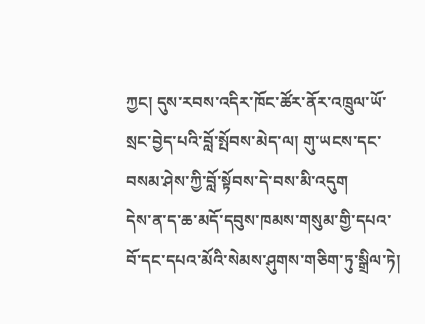ཀྱང། དུས་རབས་འདིར་ཁོང་ཚོར་ནོར་འཁྲུལ་ཡོ་སྲང་བྱེད་པའི་བློ་སྤོབས་མེད་ལ། གུ་ཡངས་དང་བསམ་ཤེས་ཀྱི་བློ་སྟོབས་དེ་བས་མི་འདུག
དེས་ན་ད་ཆ་མདོ་དབུས་ཁམས་གསུམ་གྱི་དཔའ་བོ་དང་དཔའ་མོའི་སེམས་ཤུགས་གཅིག་ཏུ་སྒྲིལ་ཏེ།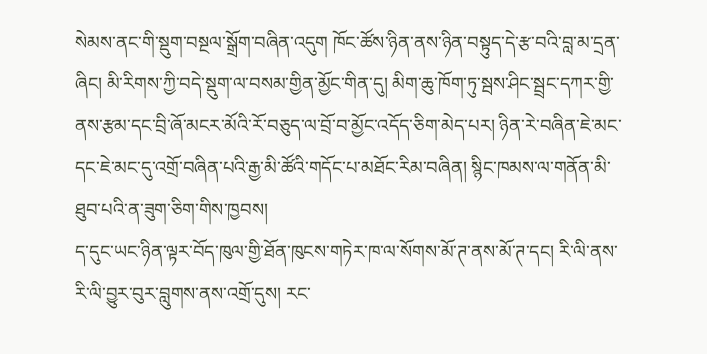སེམས་ནང་གི་སྡུག་བསྔལ་སྒྲོག་བཞིན་འདུག ཁོང་ཚོས་ཉིན་ནས་ཉིན་བསྟུད་དེ་རྩ་བའི་བླ་མ་དྲན་ཞིང། མི་རིགས་ཀྱི་བདེ་སྡུག་ལ་བསམ་གྱིན་མྱོང་གིན་དུ། མིག་ཆུ་ཁོག་ཏུ་སྦས་ཤིང་སྦྲང་དཀར་གྱི་ནས་རྩམ་དང་བྲི་ཞོ་མངར་མོའི་རོ་བཅུད་ལ་བྲོ་བ་མྱོང་འདོད་ཅིག་མེད་པར། ཉིན་རེ་བཞིན་ཇེ་མང་དང་ཇེ་མང་དུ་འགྲོ་བཞིན་པའི་རྒྱ་མི་ཚོའི་གདོང་པ་མཐོང་རིམ་བཞིན། སྙིང་ཁམས་ལ་གནོན་མི་ཐུབ་པའི་ན་ཟུག་ཅིག་གིས་ཁྱབས།
ད་དུང་ཡང་ཉིན་ལྟར་བོད་ཁུལ་གྱི་ཐོན་ཁུངས་གཏེར་ཁ་ལ་སོགས་མོ་ཊ་ནས་མོ་ཊ་དང། རི་ལི་ནས་རི་ལི་བྱུར་བུར་བླུགས་ནས་འགྲོ་དུས། རང་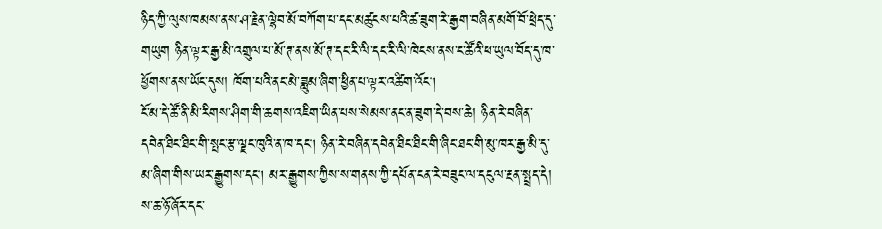ཉིད་ཀྱི་ལུས་ཁམས་ནས་ཤ་རྗེན་ལྷེབ་མོ་བཀོག་པ་དང་མཚུངས་པའི་ཚ་ཟུག་རེ་རྒྱག་བཞིན་མགོ་བོ་ཕྲེད་དུ་གཡུག ཉིན་ལྟར་རྒྱ་མི་འགྲུལ་པ་མོ་ཊ་ནས་མོ་ཊ་དང་རི་ལི་དང་རི་ལི་ཁེངས་ནས་ང་ཚོའི་ཕ་ཡུལ་བོད་དུ་ཁ་ཕྱོགས་ནས་ཡོང་དུས། ཁོག་པའི་ནང་མེ་ཟླུམ་ཞིག་ཕྱིན་པ་ལྟར་འཚིག་འོང།
ངོ་མ་དེ་ཚོ་ནི་མི་རིགས་ཤིག་གི་ཆགས་འཇིག་ཡིན་པས་སེམས་ནང་ན་ཟུག་དེ་བས་ཆེ། ཉིན་རེ་བཞིན་དབེན་ཐིང་ཐིང་གི་སྤང་རྩ་ལྗང་ཁུའི་ན་ཁ་དང། ཉིན་རེ་བཞིན་དབེན་ཐིང་ཐིང་གི་ཞིང་ཐང་གི་མུ་ཁར་རྒྱ་མི་དུ་མ་ཞིག་གིས་ཡར་རྒྱུགས་དང། མར་རྒྱུགས་ཀྱིས་ས་གནས་ཀྱི་དཔོན་ངན་རེ་བཟུང་ལ་དངུལ་རྔན་སྤྲད་དེ། ས་ཆ་ཉོ་ཞོར་དང་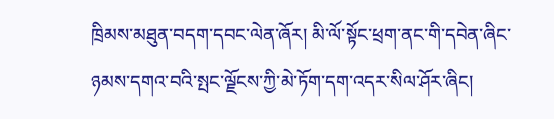ཁྲིམས་མཐུན་བདག་དབང་ལེན་ཞོར། མི་ལོ་སྟོང་ཕྲག་ནང་གི་དབེན་ཞིང་ཉམས་དགའ་བའི་སྤང་ལྗོངས་ཀྱི་མེ་ཏོག་དག་འདར་སིལ་ཤོར་ཞིང།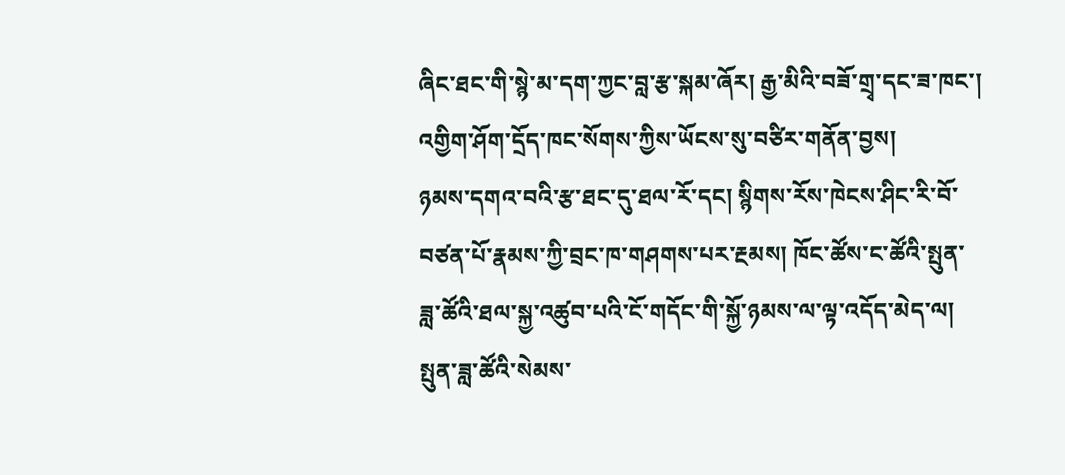ཞིང་ཐང་གི་སྙེ་མ་དག་ཀྱང་བླ་རྩ་སྐམ་ཞོར། རྒྱ་མིའི་བཟོ་གྲྭ་དང་ཟ་ཁང་། འགྱིག་ཤོག་དྲོད་ཁང་སོགས་ཀྱིས་ཡོངས་སུ་བཙིར་གནོན་བྱས།
ཉམས་དགའ་བའི་རྩ་ཐང་དུ་ཐལ་རོ་དང། སྙིགས་རོས་ཁེངས་ཤིང་རི་བོ་བཙན་པོ་རྣམས་ཀྱི་བྲང་ཁ་གཤགས་པར་རྔམས། ཁོང་ཚོས་ང་ཚོའི་སྤུན་ཟླ་ཚོའི་ཐལ་སྐྱ་འཚུབ་པའི་ངོ་གདོང་གི་སྐྱོ་ཉམས་ལ་ལྟ་འདོད་མེད་ལ། སྤུན་ཟླ་ཚོའི་སེམས་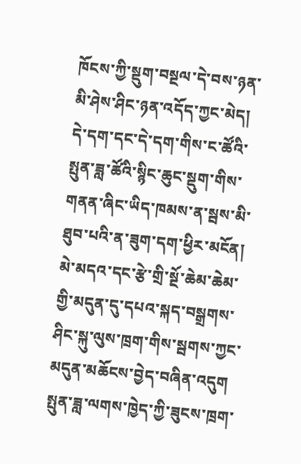ཁོངས་ཀྱི་སྡུག་བསྔལ་དེ་བས་ཉན་མི་ཤེས་ཤིང་ཉན་འདོད་ཀྱང་མེད། དེ་དག་དང་དེ་དག་གིས་ང་ཚོའི་སྤུན་ཟླ་ཚོའི་སྙིང་ཆུང་སྡུག་གིས་གནན་ཞིང་ཡིད་ཁམས་ན་སྦས་མི་ཐུབ་པའི་ན་ཟུག་དག་ཕྱིར་མངོན།
མེ་མདའ་དང་རྩེ་གྲི་སྔོ་ཆེམ་ཆེམ་གྱི་མདུན་དུ་དཔའ་སྐད་བསྒྲགས་ཤིང་སྐུ་ལུས་ཁྲག་གིས་སྦགས་ཀྱང་མདུན་མཆོངས་བྱེད་བཞིན་འདུག སྤུན་ཟླ་ལགས་ཁྱེད་ཀྱི་ཟུངས་ཁྲག་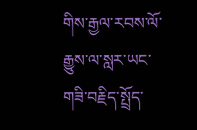གིས་རྒྱལ་རབས་ལོ་རྒྱུས་ལ་སླར་ཡང་གཟི་བརྗིད་སྤྲོད་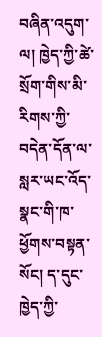བཞིན་འདུག་ལ། ཁྱེད་ཀྱི་ཚེ་སྲོག་གིས་མི་རིགས་ཀྱི་བདེན་དོན་ལ་སླར་ཡང་འོད་སྣང་གི་ཁ་ཕྱོགས་བསྟན་སོང། ད་དུང་ཁྱེད་ཀྱི་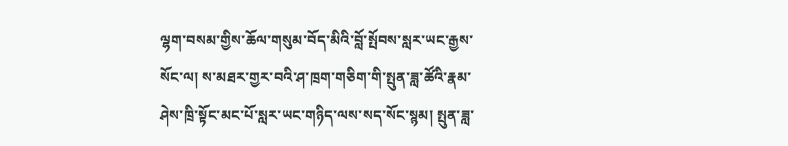ལྷག་བསམ་གྱིས་ཆོལ་གསུམ་བོད་མིའི་བློ་སྤོབས་སླར་ཡང་རྒྱས་སོང་ལ། ས་མཐར་གྱར་བའི་ཤ་ཁྲག་གཅིག་གི་སྤུན་ཟླ་ཚོའི་རྣམ་ཤེས་ཁྲི་སྟོང་མང་པོ་སླར་ཡང་གཉིད་ལས་སད་སོང་སྙམ། སྤུན་ཟླ་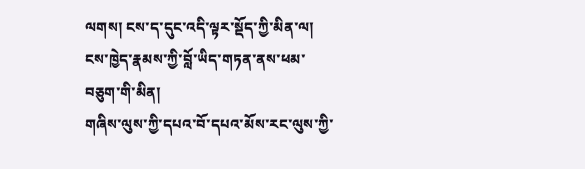ལགས། ངས་ད་དུང་འདི་ལྟར་སྡོད་ཀྱི་མིན་ལ། ངས་ཁྱེད་རྣམས་ཀྱི་བློ་ཡིད་གཏན་ནས་ཕམ་བཅུག་གི་མིན།
གཞིས་ལུས་ཀྱི་དཔའ་བོ་དཔའ་མོས་རང་ལུས་ཀྱི་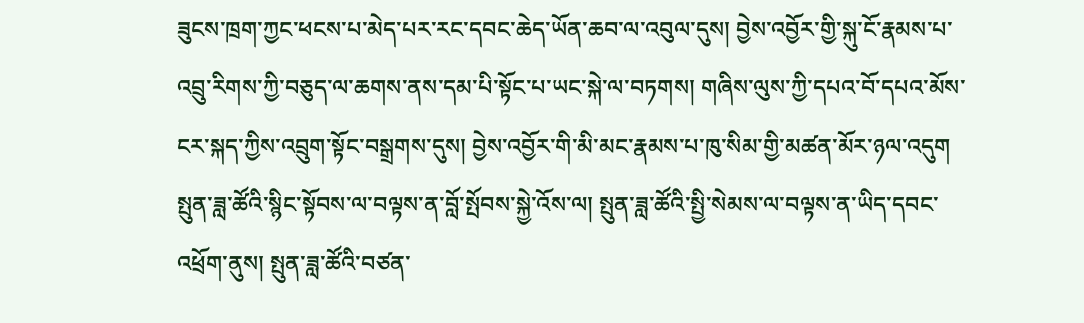ཟུངས་ཁྲག་ཀྱང་ཕངས་པ་མེད་པར་རང་དབང་ཆེད་ཡོན་ཆབ་ལ་འབུལ་དུས། བྱེས་འབྱོར་གྱི་སྐུ་ངོ་རྣམས་པ་འབྲུ་རིགས་ཀྱི་བཅུད་ལ་ཆགས་ནས་དམ་པི་སྟོང་པ་ཡང་སྐེ་ལ་བཏགས། གཞིས་ལུས་ཀྱི་དཔའ་བོ་དཔའ་མོས་ངར་སྐད་ཀྱིས་འབྲུག་སྟོང་བསྒྲགས་དུས། བྱེས་འབྱོར་གི་མི་མང་རྣམས་པ་ཁུ་སིམ་གྱི་མཚན་མོར་ཉལ་འདུག
སྤུན་ཟླ་ཚོའི་སྙིང་སྟོབས་ལ་བལྟས་ན་བློ་སྤོབས་སྐྱེ་འོས་ལ། སྤུན་ཟླ་ཚོའི་སྤྱི་སེམས་ལ་བལྟས་ན་ཡིད་དབང་འཕྲོག་ནུས། སྤུན་ཟླ་ཚོའི་བཙན་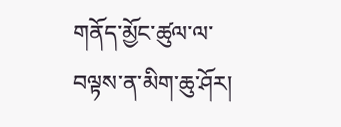གནོད་མྱོང་ཚུལ་ལ་བལྟས་ན་མིག་ཆུ་ཤོར།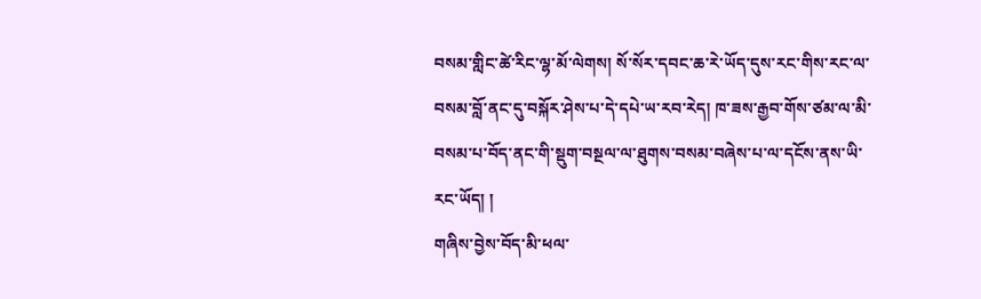བསམ་གླིང་ཚེ་རིང་ལྷ་མོ་ལེགས། སོ་སོར་དབང་ཆ་རེ་ཡོད་དུས་རང་གིས་རང་ལ་བསམ་བློ་ནང་དུ་བསྐོར་ཤེས་པ་དེ་དཔེ་ཡ་རབ་རེད། ཁ་ཟས་རྒྱབ་གོས་ཙམ་ལ་མི་བསམ་པ་བོད་ནང་གི་སྡུག་བསྔལ་ལ་ཐུགས་བསམ་བཞེས་པ་ལ་དངོས་ནས་ཡི་རང་ཡོད། །
གཞིས་བྱེས་བོད་མི་ཕལ་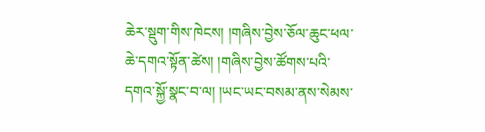ཆེར་སྡུག་གིས་ཁེངས། །གཞིས་བྱེས་ཅོལ་ཆུང་ཕལ་ཆེ་དགའ་སྟོན་ཚེས། །གཞིས་བྱེས་ཚོགས་པའི་དགའ་སྐྱོ་སྣང་བ་ལ། །ཡང་ཡང་བསམ་ནས་སེམས་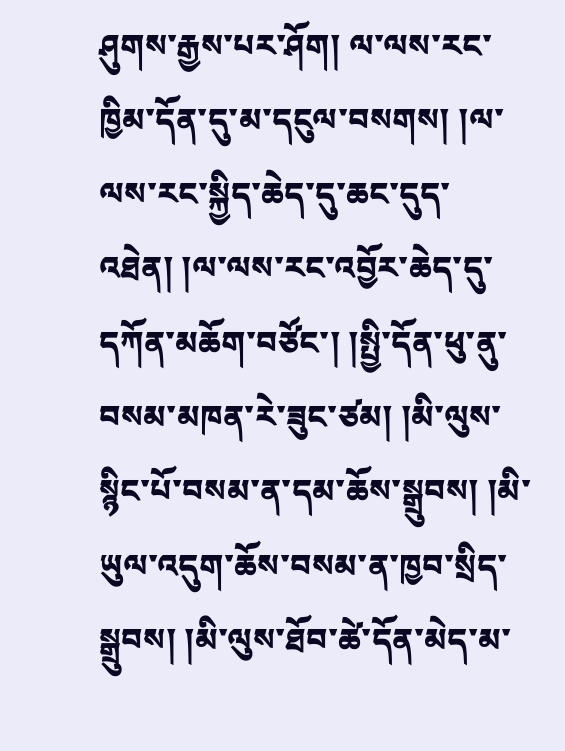ཤུགས་རྒྱས་པར་ཤོག། ལ་ལས་རང་ཁྱིམ་དོན་དུ་མ་དངུལ་བསགས། །ལ་ལས་རང་སྐྱིད་ཆེད་དུ་ཆང་དུད་འཐེན། །ལ་ལས་རང་འབྱོར་ཆེད་དུ་དཀོན་མཆོག་བཙོང་། །སྤྱི་དོན་ཕུ་ནུ་བསམ་མཁན་རེ་ཟུང་ཙམ། །མི་ལུས་སྙིང་པོ་བསམ་ན་དམ་ཆོས་སྒྲུབས། །མི་ཡུལ་འདུག་ཆོས་བསམ་ན་ཁྱབ་སྲིད་སྒྲུབས། །མི་ལུས་ཐོབ་ཚེ་དོན་མེད་མ་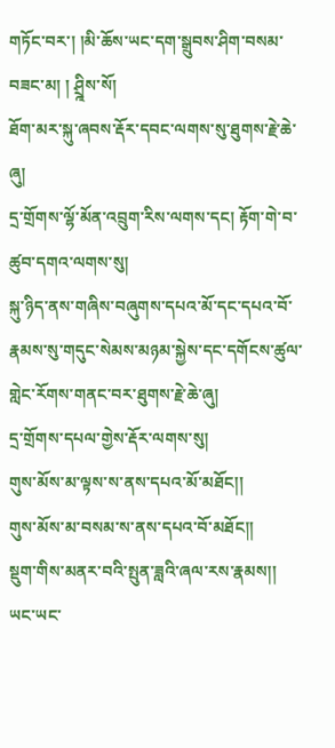གཏོང་བར་། །མི་ཆོས་ཡང་དག་སྒྲུབས་ཤིག་བསམ་བཟང་མ། ། ཤྲྰིས་སོ།
ཐོག་མར་སྐུ་ཞབས་རྡོར་དབང་ལགས་སུ་ཐུགས་རྗེ་ཆེ་ཞུ།
དྲ་གྲོགས་ལྷོ་མོན་འབྲུག་རིས་ལགས་དང། རྟོག་གེ་བ་ཚུབ་དགའ་ལགས་སུ།
སྐུ་ཉིད་ནས་གཞིས་བཞུགས་དཔའ་མོ་དང་དཔའ་བོ་རྣམས་སུ་གདུང་སེམས་མཉམ་སྐྱེས་དང་དགོངས་ཚུལ་གླེང་རོགས་གནང་བར་ཐུགས་རྗེ་ཆེ་ཞུ།
དྲ་གྲོགས་དཔལ་གྱེས་རྡོར་ལགས་སུ།
གུས་མོས་མ་ལྟས་ས་ནས་དཔའ་མོ་མཐོང།།
གུས་མོས་མ་བསམ་ས་ནས་དཔའ་བོ་མཐོང།།
སྡུག་གིས་མནར་བའི་སྤུན་ཟླའི་ཞལ་རས་རྣམས།།
ཡང་ཡང་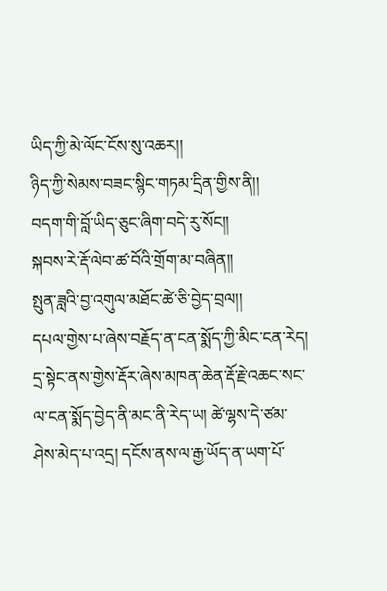ཡིད་ཀྱི་མེ་ལོང་ངོས་སུ་འཆར།།
ཉིད་ཀྱི་སེམས་བཟང་སྙིང་གཏམ་དྲིན་གྱིས་ནི།།
བདག་གི་བློ་ཡིད་ཅུང་ཞིག་བདེ་རུ་སོང།།
སྐབས་རེ་རྡོ་ལེབ་ཚ་བོའི་གྲོག་མ་བཞིན།།
སྤུན་ཟླའི་བྱ་འགུལ་མཐོང་ཚེ་ཅི་བྱེད་བྲལ།།
དཔལ་གྱེས་པ་ཞེས་བརྗོད་ན་ངན་སྨོད་ཀྱི་མིང་ངན་རེད། དྲ་སྟེང་ནས་གྱེས་རྡོར་ཞེས་མཁན་ཆེན་རྡོ་རྗེ་འཆང་སང་ལ་ངན་སྨོད་བྱེད་ནི་མང་ནི་རེད་ཡ། ཚེ་ལྷས་དེ་ཙམ་ཤེས་མེད་པ་འདྲ། དངོས་ནས་ལ་རྒྱ་ཡོད་ན་ཡག་པོ་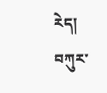རེད།
བཀུར་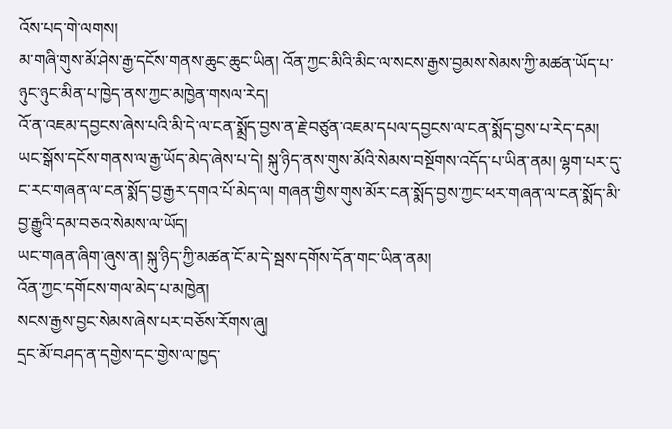འོས་པད་གེ་ལགས།
མ་གཞི་གུས་མོ་ཤེས་རྒྱ་དངོས་གནས་ཆུང་ཆུང་ཡིན། འོན་ཀྱང་མིའི་མིང་ལ་སངས་རྒྱས་བྱམས་སེམས་ཀྱི་མཚན་ཡོད་པ་ཉུང་ཉུང་མིན་པ་ཁྱེད་ནས་ཀྱང་མཁྱེན་གསལ་རེད།
འོ་ན་འཇམ་དབྱངས་ཞེས་པའི་མི་དེ་ལ་ངན་སྨྲོད་བྱས་ན་རྗེ་བཙུན་འཇམ་དཔལ་དབྱངས་ལ་ངན་སྨོད་བྱས་པ་རེད་དམ། ཡང་སྒོས་དངོས་གནས་ལ་རྒྱ་ཡོད་མེད་ཞེས་པ་དེ། སྐུ་ཉིད་ནས་གུས་མོའི་སེམས་བསྔོགས་འདོད་པ་ཡིན་ནམ། ལྷག་པར་དུ་ང་རང་གཞན་ལ་ངན་སྨོད་བྱ་རྒྱར་དགའ་པོ་མེད་ལ། གཞན་གྱིས་གུས་མོར་ངན་སྨོད་བྱས་ཀྱང་ཕར་གཞན་ལ་ངན་སྨོད་མི་བྱ་རྒྱུའི་དམ་བཅའ་སེམས་ལ་ཡོད།
ཡང་གཞན་ཞིག་ཞུས་ན། སྐུ་ཉིད་ཀྱི་མཚན་ངོ་མ་དེ་སྦས་དགོས་དོན་གང་ཡིན་ནམ།
འོན་ཀྱང་དགོངས་གལ་མེད་པ་མཁྱེན།
སངས་རྒྱས་བྱང་སེམས་ཞེས་པར་བཅོས་རོགས་ཞུ།
དྲང་མོ་བཤད་ན་དགྱེས་དང་གྱེས་ལ་ཁྱད་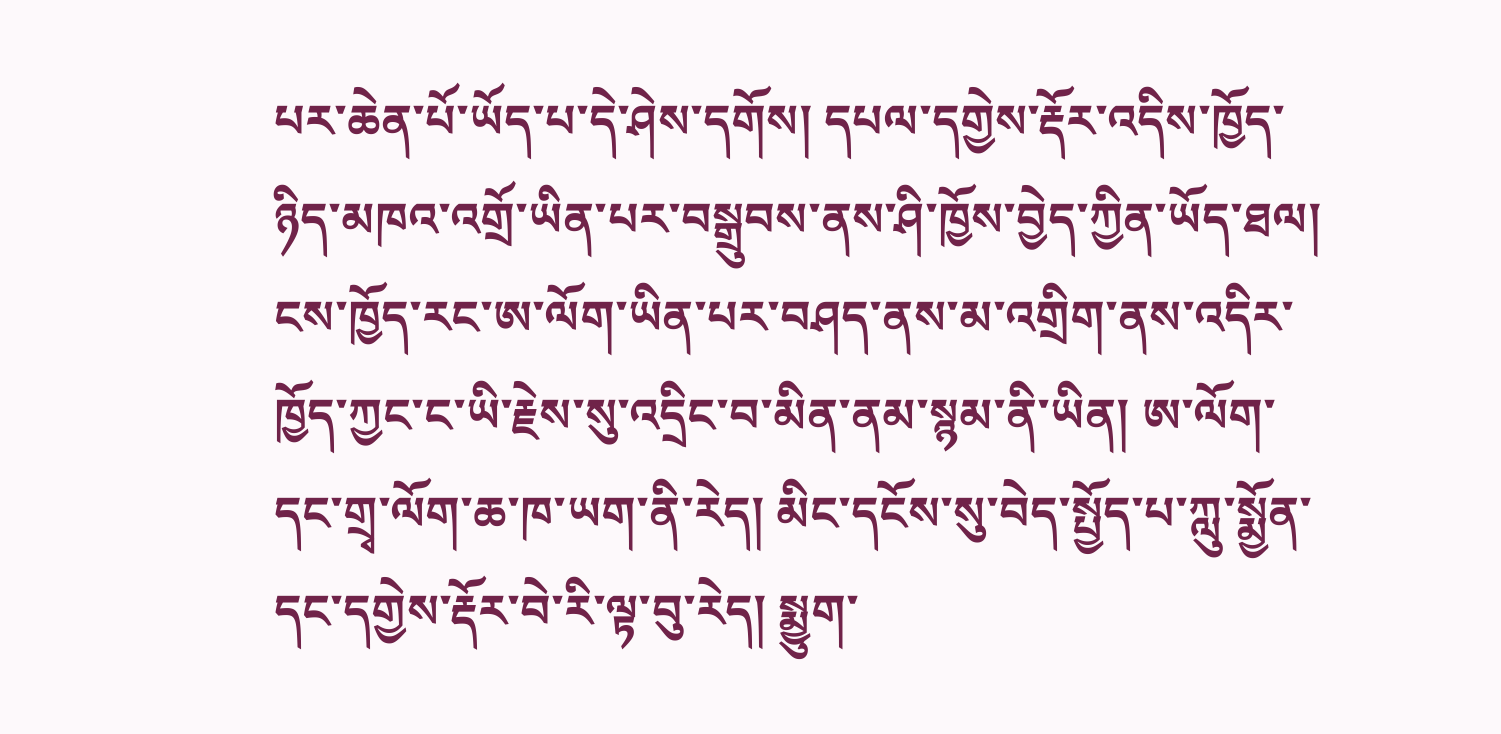པར་ཆེན་པོ་ཡོད་པ་དེ་ཤེས་དགོས། དཔལ་དགྱེས་རྡོར་འདིས་ཁྱོད་ཉིད་མཁའ་འགྲོ་ཡིན་པར་བསྒྲུབས་ནས་ཤི་ཁྱོས་བྱེད་ཀྱིན་ཡོད་ཐལ། ངས་ཁྱོད་རང་ཨ་ལོག་ཡིན་པར་བཤད་ནས་མ་འགྲིག་ནས་འདིར་ཁྱོད་ཀྱང་ང་ཡི་རྗེས་སུ་འདྲིང་བ་མིན་ནམ་སྙམ་ནི་ཡིན། ཨ་ལོག་དང་གྲྭ་ལོག་ཆ་ཁ་ཡག་ནི་རེད། མིང་དངོས་སུ་བེད་སྤྱོད་པ་ཀླུ་སྨྱོན་དང་དགྱེས་རྡོར་བེ་རི་ལྟ་བུ་རེད། སྨྱུག་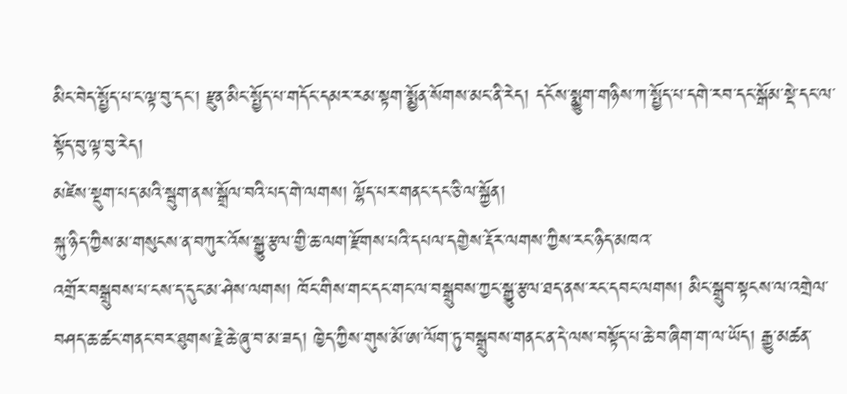མིང་བེད་སྤྱོད་པ་ང་ལྟ་བུ་དང་། རྫུན་མིང་སྤྱོད་པ་གདོང་དམར་རམ་སྟག་སྨྱོན་སོགས་མང་ནི་རེད། དངོས་སྨྱུག་གཉིས་ཀ་སྤྱོད་པ་དགེ་རབ་དང་སྒོམ་སྡེ་དང་ལ་སྟོད་བུ་ལྟ་བུ་རེད།
མཛེས་སྡུག་པད་མའི་སྦུག་ནས་སྒྲོལ་བའི་པད་གེ་ལགས། ལྷོད་པར་གནང་དང་ཅི་ལ་སྐྱོན།
སྐུ་ཉིད་ཀྱིས་མ་གསུངས་ན་བཀུར་འོས་སྒྱུ་རྩལ་གྱི་ཆ་ལག་རྫོགས་པའི་དཔལ་དགྱེས་རྡོར་ལགས་ཀྱིས་རང་ཉིད་མཁའ་
འགྲོར་བསྒྲུབས་པ་ངས་ད་དུང་མ་ཤེས་ལགས། ཁོང་གིས་གང་དང་གང་ལ་བསྒྲུབས་ཀྱང་སྒྱུ་རྩལ་ཐད་ནས་རང་དབང་ལགས། མིང་སྒྲུབ་སྟངས་ལ་འགྲེལ་བཤད་ཆ་ཚང་གནང་བར་ཐུགས་རྗེ་ཆེ་ཞུ་བ་མ་ཟད། ཁྱེད་ཀྱིས་གུས་མོ་ཨ་ལོག་ཏུ་བསྒྲུབས་གནང་ན་དེ་ལས་བསྟོད་པ་ཆེ་བ་ཞིག་ག་ལ་ཡོད། རྒྱུ་མཚན་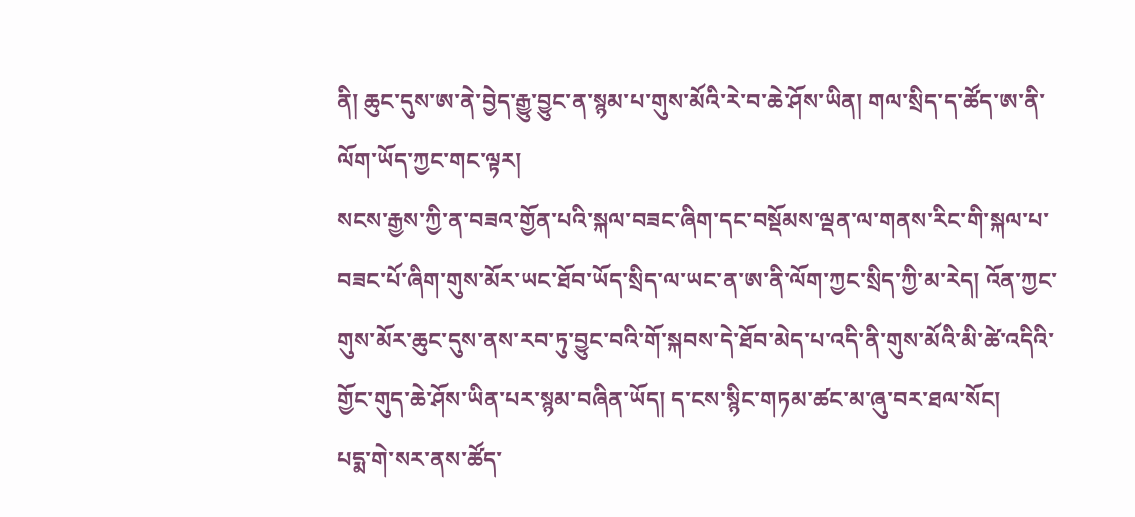ནི། ཆུང་དུས་ཨ་ནེ་བྱེད་རྒྱུ་བྱུང་ན་སྙམ་པ་གུས་མོའི་རེ་བ་ཆེ་ཤོས་ཡིན། གལ་སྲིད་ད་ཚོད་ཨ་ནི་ལོག་ཡོད་ཀྱང་གང་ལྟར།
སངས་རྒྱས་ཀྱི་ན་བཟའ་གྱོན་པའི་སྐལ་བཟང་ཞིག་དང་བསྡོམས་ལྡན་ལ་གནས་རིང་གི་སྐལ་པ་བཟང་པོ་ཞིག་གུས་མོར་ཡང་ཐོབ་ཡོད་སྲིད་ལ་ཡང་ན་ཨ་ནི་ལོག་ཀྱང་སྲིད་ཀྱི་མ་རེད། འོན་ཀྱང་གུས་མོར་ཆུང་དུས་ནས་རབ་ཏུ་བྱུང་བའི་གོ་སྐབས་དེ་ཐོབ་མེད་པ་འདི་ནི་གུས་མོའི་མི་ཚེ་འདིའི་གྱོང་གུད་ཆེ་ཤོས་ཡིན་པར་སྙམ་བཞིན་ཡོད། ད་ངས་སྙིང་གཏམ་ཚང་མ་ཞུ་བར་ཐལ་སོང།
པདྨ་གེ་སར་ནས་ཚོད་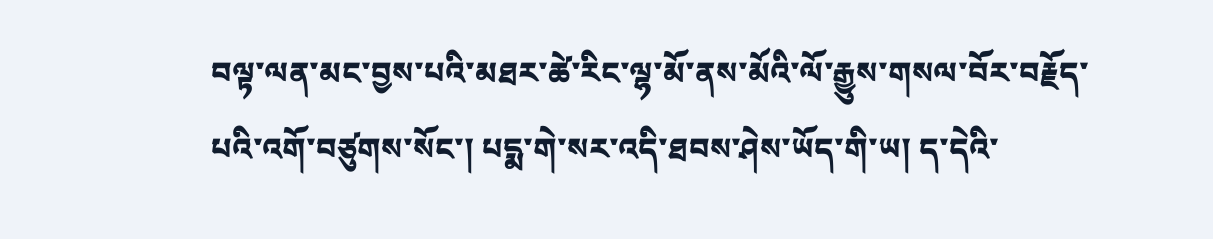བལྟ་ལན་མང་བྱས་པའི་མཐར་ཚེ་རིང་ལྷ་མོ་ནས་མོའི་ལོ་རྒྱུས་གསལ་བོར་བརྗོད་པའི་འགོ་བཙུགས་སོང་། པདྨ་གེ་སར་འདི་ཐབས་ཤེས་ཡོད་གི་ཡ། ད་དེའི་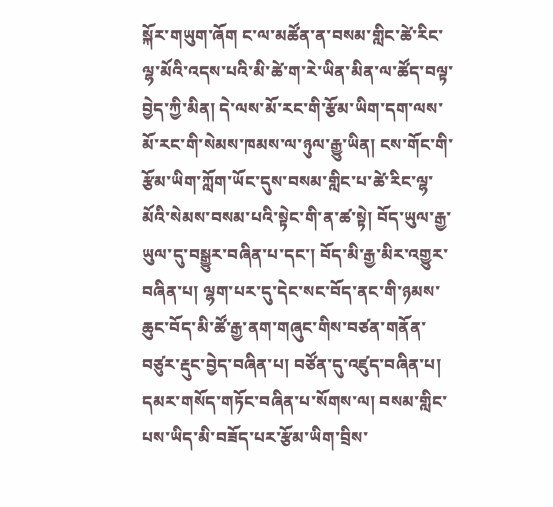སྐོར་གཡུག་ཞོག ང་ལ་མཚོན་ན་བསམ་གླིང་ཚེ་རིང་ལྷ་མོའི་འདས་པའི་མི་ཚེ་ག་རེ་ཡིན་མིན་ལ་ཚོད་བལྟ་བྱེད་ཀྱི་མིན། དེ་ལས་མོ་རང་གི་རྩོམ་ཡིག་དག་ལས་མོ་རང་གི་སེམས་ཁམས་ལ་ཉུལ་རྒྱུ་ཡིན། ངས་གོང་གི་རྩོམ་ཡིག་ཀློག་ཡོང་དུས་བསམ་གླིང་པ་ཚེ་རིང་ལྷ་མོའི་སེམས་བསམ་པའི་སྟེང་གི་ན་ཚ་སྟེ། བོད་ཡུལ་རྒྱ་ཡུལ་དུ་བསྒྱུར་བཞིན་པ་དང་། བོད་མི་རྒྱ་མིར་འགྱུར་བཞིན་པ། ལྷག་པར་དུ་དེང་སང་བོད་ནང་གི་ཉམས་ཆུང་བོད་མི་ཚོ་རྒྱ་ནག་གཞུང་གིས་བཙན་གནོན་བཙུར་རྡུང་བྱེད་བཞིན་པ། བཙོན་དུ་འཛུད་བཞིན་པ། དམར་གསོད་གཏོང་བཞིན་པ་སོགས་ལ། བསམ་གླིང་པས་ཡིད་མི་བཟོད་པར་རྩོམ་ཡིག་བྲིས་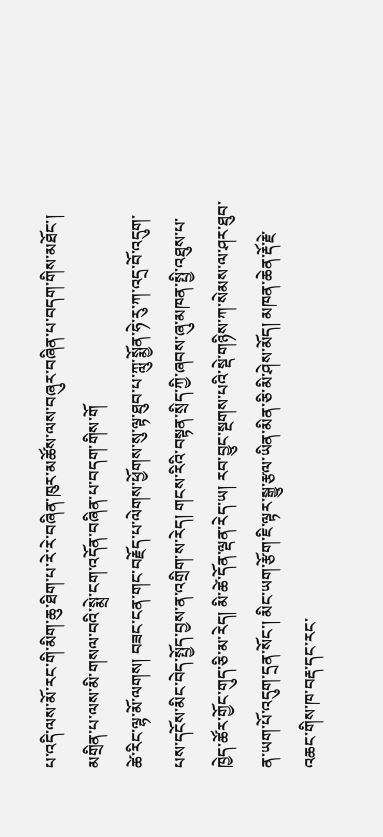པ་འདི་ལས་མོ་རང་གི་མིག་ཆུ་ཐིག་པ་རེ་རེ་བཞིན་ཁུར་མཚོས་ལས་བཞུར་བཞིན་པ་བདག་གིས་མཐོང་། མགྲིན་པ་ལས་མི་གསལ་བའི་སྨྲེ་ངག་འདོན་བཞིན་པ་བདག་གིས་གོ
ཚེ་རིང་ལྷ་མོ་ལགས། བཟང་ངན་གང་བརྗོད་པ་ལེགས་ཕྱོགས་སུ་ལྟ་ཐུབ་པ་ཀླུ་སྨྱོན་ཧེ་རུ་ཀ་འདྲ་བོ་འདུག་པས་དངོས་མིང་བེད་སྤྱོད་བྱས་ན་འགྲིག་ས་རེད། གངས་རིའི་བསྟན་སྲིད་ཀྱི་ཞབས་ཞུ་མཁན་སྤྱི་འཐུས་པ་ཁྱེད་ཚོར་གྱོང་གུད་ཅི་མ་རེད། མི་ཚེ་དོན་ལྡན་རེད་ཡ། རབ་བྱུང་སྔགས་པའི་སྡེ་གཉིས་ཀ་སེམས་ལ་ཤར་ཐུབ་ན་ཡག་པོ་འདུག་དྲན་སོང་། མིང་ཡག་རྩོག་ཇི་ལྟར་སྒྱུ་རྩལ་ཡིན་མིན་ཅི་མི་ཤེས་མོད། མཁན་ཆེན་རྡོ་རྗེ་འཆང་གིས་ཁ་བརྡ་དང་རང་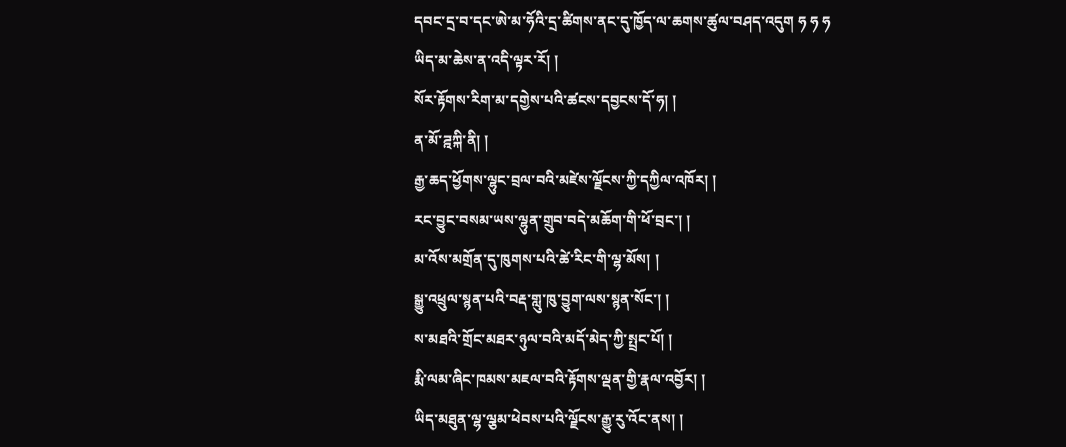དབང་དྲ་བ་དང་ཨེ་མ་ཧོའི་དྲ་ཚིགས་ནང་དུ་ཁྱོད་ལ་ཆགས་ཚུལ་བཤད་འདུག ཧ ཧ ཧ
ཡིད་མ་ཆེས་ན་འདི་ལྟར་རོ། །
སོར་རྟོགས་རིག་མ་དགྱེས་པའི་ཚངས་དབྱངས་དོ་ཧ། །
ན་མོ་ཌྰཀྐི་ནི། །
རྒྱ་ཆད་ཕྱོགས་ལྷུང་བྲལ་བའི་མཛེས་ལྗོངས་ཀྱི་དཀྱིལ་འཁོར། །
རང་བྱུང་བསམ་ཡས་ལྷུན་གྲུབ་བདེ་མཆོག་གི་ཕོ་བྲང་། །
མ་འོས་མགྲོན་དུ་ཁུགས་པའི་ཚེ་རིང་གི་ལྷ་མོས། །
སྒྱུ་འཕྲུལ་སྙན་པའི་བརྡ་གླུ་ཁུ་བྱུག་ལས་སྙན་སོང་། །
ས་མཐའི་གྲོང་མཐར་ཉུལ་བའི་མདོ་མེད་ཀྱི་སྤྲང་པོ། །
རྨི་ལམ་ཞིང་ཁམས་མཇལ་བའི་རྟོགས་ལྡན་གྱི་རྣལ་འབྱོར། །
ཡིད་མཐུན་ལྷ་ལྕམ་ཕེབས་པའི་ལྗོངས་རྒྱུ་རུ་འོང་ནས། །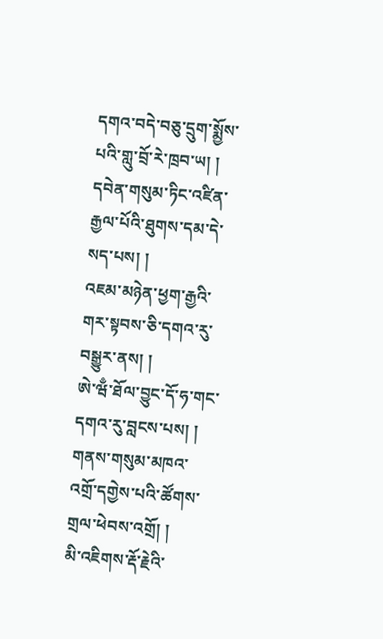དགའ་བདེ་བཅུ་དྲུག་སྨྱོས་པའི་གླུ་བྲོ་རེ་ཁྲབ་ཡ། །
དབེན་གསུམ་ཏིང་འཛིན་རྒྱལ་པོའི་ཐུགས་དམ་དེ་སད་པས། །
འཇམ་མཉེན་ཕྱག་རྒྱའི་གར་སྟབས་ཅི་དགའ་རུ་བསྒྱུར་ནས། །
ཨེ་ཝྃ་ཐོལ་བྱུང་དོ་ཧ་གང་དགའ་རུ་བླངས་པས། །
གནས་གསུམ་མཁའ་འགྲོ་དགྱེས་པའི་ཚོགས་གྲལ་ཕེབས་འགྲོ། །
མི་འཇིགས་རྡོ་རྗེའི་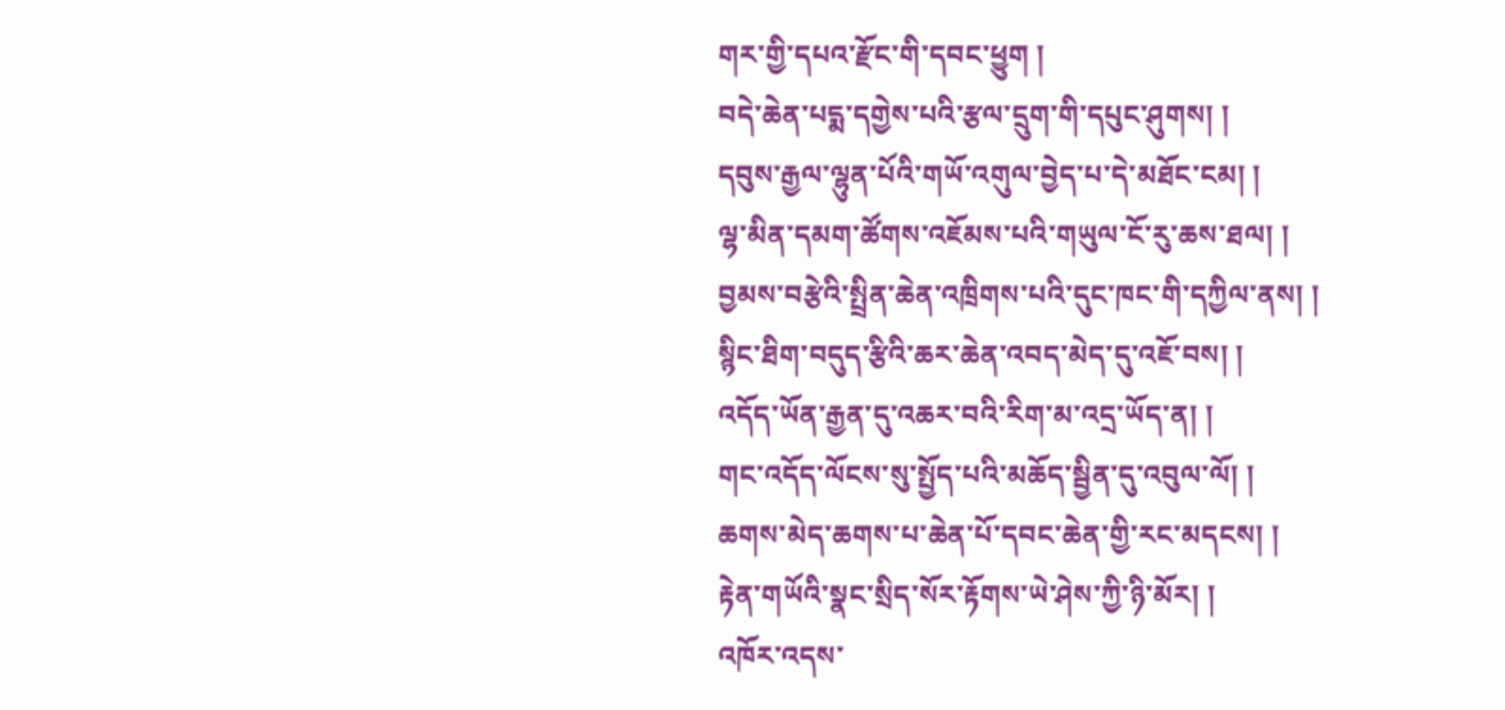གར་གྱི་དཔའ་རྫོང་གི་དབང་ཕྱུག །
བདེ་ཆེན་པདྨ་དགྱེས་པའི་རྩལ་དྲུག་གི་དཔུང་ཤུགས། །
དབུས་རྒྱལ་ལྷུན་པོའི་གཡོ་འགུལ་བྱེད་པ་དེ་མཐོང་ངམ། །
ལྷ་མིན་དམག་ཚོགས་འཇོམས་པའི་གཡུལ་ངོ་རུ་ཆས་ཐལ། །
བྱམས་བརྩེའི་སྤྲིན་ཆེན་འཁྲིགས་པའི་དུང་ཁང་གི་དཀྱིལ་ནས། །
སྙིང་ཐིག་བདུད་རྩིའི་ཆར་ཆེན་འབད་མེད་དུ་འཇོ་བས། །
འདོད་ཡོན་རྒྱན་དུ་འཆར་བའི་རིག་མ་འདྲ་ཡོད་ན། །
གང་འདོད་ལོངས་སུ་སྤྱོད་པའི་མཆོད་སྦྱིན་དུ་འབུལ་ལོ། །
ཆགས་མེད་ཆགས་པ་ཆེན་པོ་དབང་ཆེན་གྱི་རང་མདངས། །
རྟེན་གཡོའི་སྣང་སྲིད་སོར་རྟོགས་ཡེ་ཤེས་ཀྱི་ཉི་མོར། །
འཁོར་འདས་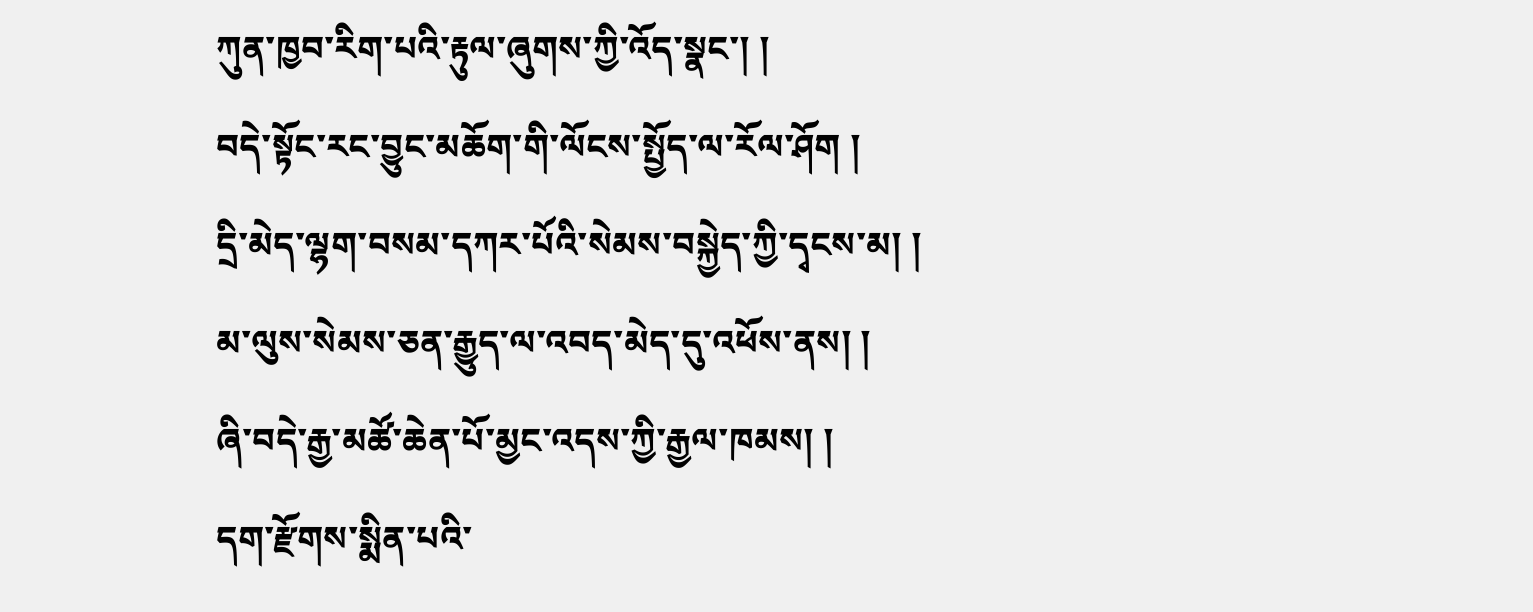ཀུན་ཁྱབ་རིག་པའི་རྟུལ་ཞུགས་ཀྱི་འོད་སྣང་། །
བདེ་སྟོང་རང་བྱུང་མཆོག་གི་ལོངས་སྤྱོད་ལ་རོལ་ཤོག །
དྲི་མེད་ལྷག་བསམ་དཀར་པོའི་སེམས་བསྐྱེད་ཀྱི་དྭངས་མ། །
མ་ལུས་སེམས་ཅན་རྒྱུད་ལ་འབད་མེད་དུ་འཕོས་ནས། །
ཞི་བདེ་རྒྱ་མཚོ་ཆེན་པོ་མྱང་འདས་ཀྱི་རྒྱལ་ཁམས། །
དག་རྫོགས་སྨིན་པའི་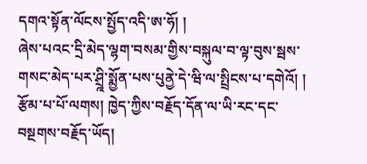དགའ་སྟོན་ལོངས་སྤྱོད་འདི་ཨ་ཧོ། །
ཞེས་པའང་དྲི་མེད་ལྷག་བསམ་གྱིས་བསྐུལ་བ་ལྟ་བུས་སྦས་གསང་མེད་པར་ཤྲྰི་སྨྱོན་པས་པུནྱེ་དེ་ཝི་ལ་སྤྲིངས་པ་དགེའོ། །
རྩོམ་པ་པོ་ལགས། ཁྱེད་ཀྱིས་བརྗོད་དོན་ལ་ཡི་རང་དང་བསྔགས་བརྗོད་ཡོད།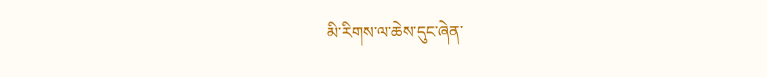མི་རིགས་ལ་ཆེས་དུང་ཞེན་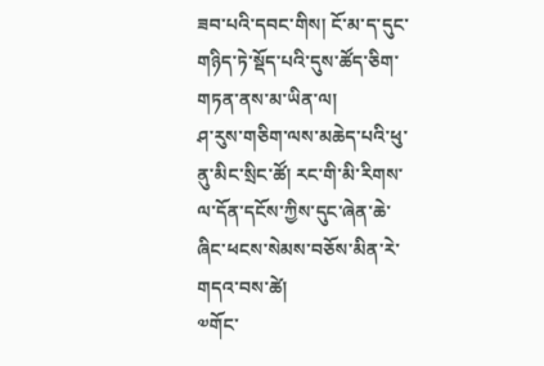ཟབ་པའི་དབང་གིས། ངོ་མ་ད་དུང་གཉིད་ཏེ་སྡོད་པའི་དུས་ཚོད་ཅིག་གཏན་ནས་མ་ཡིན་ལ།
ཤ་རུས་གཅིག་ལས་མཆེད་པའི་ཕུ་ནུ་མིང་སྲིང་ཚོ། རང་གི་མི་རིགས་ལ་དོན་དངོས་ཀྱིས་དུང་ཞེན་ཆེ་ཞིང་ཕངས་སེམས་བཅོས་མིན་རེ་གདའ་བས་ཚེ།
༧གོང་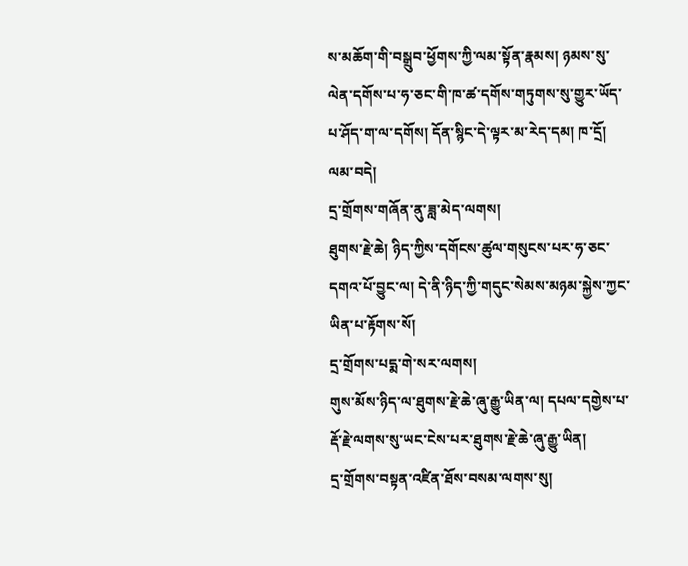ས་མཆོག་གི་བསྒྲུབ་ཕྱོགས་ཀྱི་ལམ་སྟོན་རྣམས། ཉམས་སུ་ལེན་དགོས་པ་ཧ་ཅང་གི་ཁ་ཚ་དགོས་གཏུགས་སུ་གྱུར་ཡོད་པ་ཤོད་ག་ལ་དགོས། དོན་སྙིང་དེ་ལྟར་མ་རེད་དམ། ཁ་དྲོ། ལམ་བདེ།
དྲ་གྲོགས་གཞོན་ནུ་ཟླ་མེད་ལགས།
ཐུགས་རྗེ་ཆེ། ཉིད་ཀྱིས་དགོངས་ཚུལ་གསུངས་པར་ཧ་ཅང་དགའ་པོ་བྱུང་ལ། དེ་ནི་ཉིད་ཀྱི་གདུང་སེམས་མཉམ་སྐྱེས་ཀྱང་ཡིན་པ་རྟོགས་སོ།
དྲ་གྲོགས་པདྨ་གེ་སར་ལགས།
གུས་མོས་ཉིད་ལ་ཐུགས་རྗེ་ཆེ་ཞུ་རྒྱུ་ཡིན་ལ། དཔལ་དགྱེས་པ་རྡོ་རྗེ་ལགས་སུ་ཡང་ངེས་པར་ཐུགས་རྗེ་ཆེ་ཞུ་རྒྱུ་ཡིན།
དྲ་གྲོགས་བསྟན་འཛིན་ཐོས་བསམ་ལགས་སུ།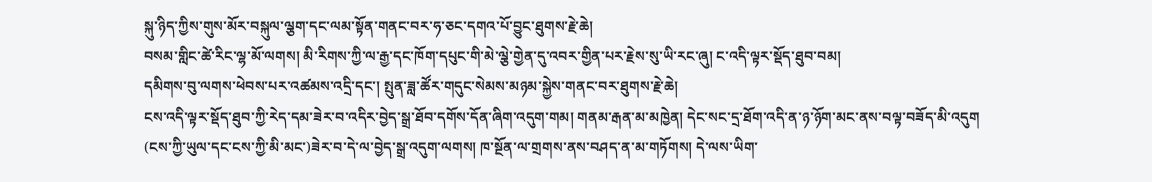སྐུ་ཉིད་ཀྱིས་གུས་མོར་བསྐུལ་ལྕག་དང་ལམ་སྟོན་གནང་བར་ཧ་ཅང་དགའ་པོ་བྱུང་ཐུགས་རྗེ་ཆེ།
བསམ་གླིང་ཚེ་རིང་ལྷ་མོ་ལགས། མི་རིགས་ཀྱི་ལ་རྒྱ་དང་ཁོག་དཔུང་གི་མེ་ལྕེ་གྱེན་དུ་འབར་གྱིན་པར་རྗེས་སུ་ཡི་རང་ཞུ། ང་འདི་ལྟར་སྡོད་ཐུབ་བམ།
དམིགས་བུ་ལགས་ཕེབས་པར་འཚམས་འདྲི་དང་། སྤུན་ཟླ་ཚོར་གདུང་སེམས་མཉམ་སྐྱེས་གནང་བར་ཐུགས་རྗེ་ཆེ།
ངས་འདི་ལྟར་སྡོད་ཐུབ་ཀྱི་རེད་དམ་ཟེར་བ་འདིར་བྱེད་སྒྲ་ཐོབ་དགོས་དོན་ཞིག་འདུག་གམ། གནམ་རྒན་མ་མཁྱེན། དེང་སང་དྲ་ཐོག་འདི་ན་ཉ་ཉོག་མང་ནས་བལྟ་བཟོད་མི་འདུག
(ངས་ཀྱི་ཡུལ་དང་ངས་ཀྱི་མི་མང་)ཟེར་བ་དེ་ལ་བྱེད་སྒྲ་འདུག་ལགས། ཁ་སྔོན་ལ་གྲགས་ནས་བཤད་ན་མ་གཏོགས། དེ་ལས་ཡིག་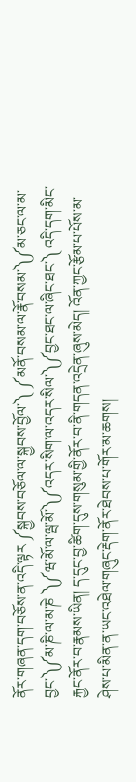ནོར་གཞན་དག་བཅོས་ན་འདི་ལྟར ༼སྐྱབས་བཅོལ་ལ་སྐྱབས་བྱོལ་༽ ༼མནོ་བསམ་ལ་རྣོ་བསམ་༽༼མ་ཅང་ལ་མ་བྱང་༽༼མ་ཎི་ལ་མ་ཎེ ༽༼ཝ་མོ་ལ་ལྦ་མོ་༽༼འདར་སིག་ལ་འདར་སིལ་༽༼བྱང་ཐང་ལ་ཞིང་ཐང་༽ འདི་དག་མིང་རྐྱང་ནོར་བ་རྣམས་ཡིན། ད་དུང་བྱ་ཚིག་དུས་གསུམ་གྱི་ནོར་བ་ནི་གདན་འདྲེན་ཞུས་མེད། འོན་ཀྱང་རྩོམ་པ་པོས་མ་ཤེས་པ་མིན་ན་ཡང་འཐེལ་གཞུང་རྡེག་ནོར་ཐེབས་པ་གོར་མ་ཆགས།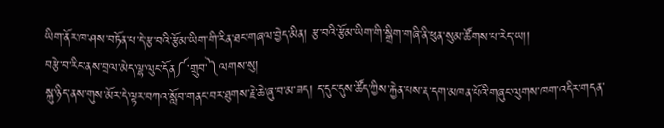ཡིག་ནོར་ཁ་ཤས་བཏོན་པ་དེ་རྩ་བའི་རྩོམ་ཡིག་གི་རིན་ཐང་གཞལ་བྱེད་མིན། རྩ་བའི་རྩོམ་ཡིག་གི་སྒྲིག་གཞི་ནི་ཕུན་སུམ་ཚོགས་པ་རེད་ཡ།།
བརྩེ་བ་རིང་ནས་བྲལ་མེད་ལྷ་ལུང་དོན༼་གྲུབ་༽ལགས་སུ།
སྐུ་ཉིད་ནས་གུས་མོར་དེ་ལྟར་བཀའ་སློབ་གནང་བར་ཐུགས་རྗེ་ཆེ་ཞུ་བ་མ་ཟད། ད་དུང་དུས་ཚོད་ཀྱིས་རྐྱེན་པས་རྡ་དག་མཁན་པོའི་གཞུང་ལུགས་ཁག་འདིར་གདན་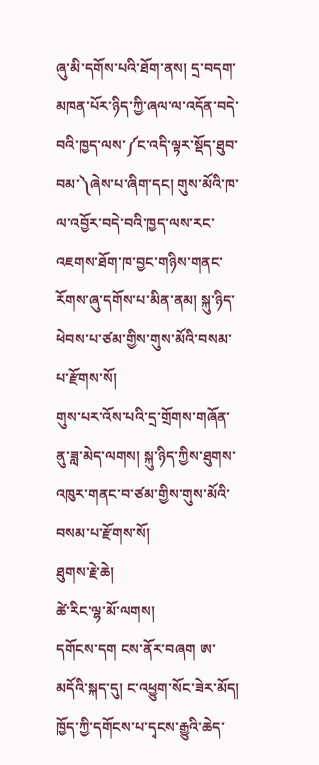ཞུ་མི་དགོས་པའི་ཐོག་ནས། དྲ་བདག་མཁན་པོར་ཉིད་ཀྱི་ཞལ་ལ་འདོན་བདེ་བའི་ཁྱད་ལས་༼ང་འདི་ལྟར་སྡོད་ཐུབ་བམ་༽ཞེས་པ་ཞིག་དང། གུས་མོའི་ཁ་ལ་འབྱོར་བདེ་བའི་ཁྱད་ལས་རང་འཇགས་ཐོག་ཁ་བྱང་གཉིས་གནང་རོགས་ཞུ་དགོས་པ་མིན་ནམ། སྐུ་ཉིད་ཕེབས་པ་ཙམ་གྱིས་གུས་མོའི་བསམ་པ་རྫོགས་སོ།
གུས་པར་འོས་པའི་དྲ་གྲོགས་གཞོན་ནུ་ཟླ་མེད་ལགས། སྐུ་ཉིད་ཀྱིས་ཐུགས་འཁུར་གནང་བ་ཙམ་གྱིས་གུས་མོའི་བསམ་པ་རྫོགས་སོ།
ཐུགས་རྗེ་ཆེ།
ཚེ་རིང་ལྷ་མོ་ལགས།
དགོངས་དག ངས་ནོར་བཞག ཨ་མདོའི་སྐད་དུ། ང་འཕྱུག་སོང་ཟེར་མོད། ཁྱོད་ཀྱི་དགོངས་པ་དྭངས་རྒྱུའི་ཆེད་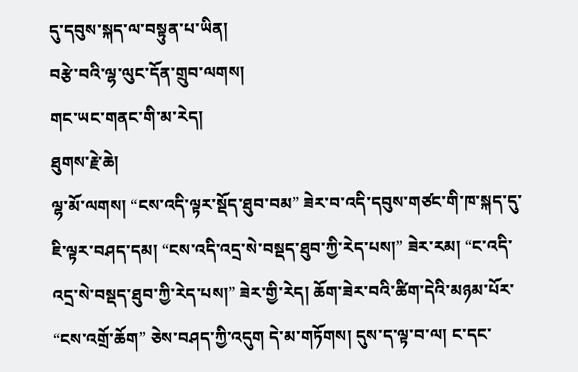དུ་དབུས་སྐད་ལ་བསྟུན་པ་ཡིན།
བརྩེ་བའི་ལྷ་ལུང་དོན་གྲུབ་ལགས།
གང་ཡང་གནང་གི་མ་རེད།
ཐུགས་རྗེ་ཆེ།
ལྷ་མོ་ལགས། “ངས་འདི་ལྟར་སྡོད་ཐུབ་བམ” ཟེར་བ་འདི་དབུས་གཙང་གི་ཁ་སྐད་དུ་ཇི་ལྟར་བཤད་དམ། “ངས་འདི་འདྲ་སེ་བསྡད་ཐུབ་ཀྱི་རེད་པས།” ཟེར་རམ། “ང་འདི་འདྲ་སེ་བསྡད་ཐུབ་ཀྱི་རེད་པས།” ཟེར་གྱི་རེད། ཆོག་ཟེར་བའི་ཚིག་དེའི་མཉམ་པོར་ “ངས་འགྲོ་ཆོག” ཅེས་བཤད་ཀྱི་འདུག དེ་མ་གཏོགས། དུས་ད་ལྟ་བ་ལ། ང་དང་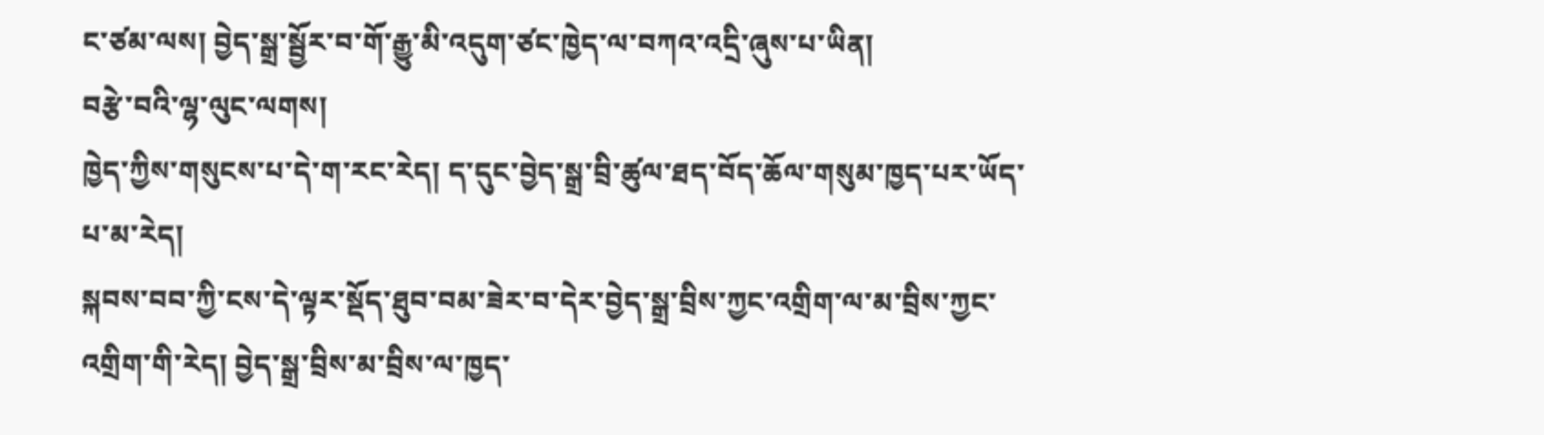ང་ཙམ་ལས། བྱེད་སྒྲ་སྦྱོར་བ་གོ་རྒྱུ་མི་འདུག་ཙང་ཁྱེད་ལ་བཀའ་འདྲི་ཞུས་པ་ཡིན།
བརྩེ་བའི་ལྷ་ལུང་ལགས།
ཁྱེད་ཀྱིས་གསུངས་པ་དེ་ག་རང་རེད། ད་དུང་བྱེད་སྒྲ་བྲི་ཚུལ་ཐད་བོད་ཆོལ་གསུམ་ཁྱད་པར་ཡོད་པ་མ་རེད།
སྐབས་བབ་ཀྱི་ངས་དེ་ལྟར་སྡོད་ཐུབ་བམ་ཟེར་བ་དེར་བྱེད་སྒྲ་བྲིས་ཀྱང་འགྲིག་ལ་མ་བྲིས་ཀྱང་འགྲིག་གི་རེད། བྱེད་སྒྲ་བྲིས་མ་བྲིས་ལ་ཁྱད་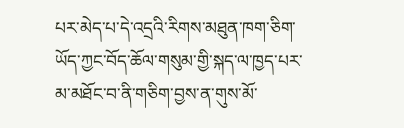པར་མེད་པ་དེ་འདྲའི་རིགས་མཐུན་ཁག་ཅིག་ཡོད་ཀྱང་བོད་ཆོལ་གསུམ་གྱི་སྐད་ལ་ཁྱད་པར་མ་མཐོང་བ་ནི་གཅིག་བྱས་ན་གུས་མོ་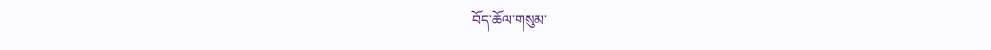བོད་ཆོལ་གསུམ་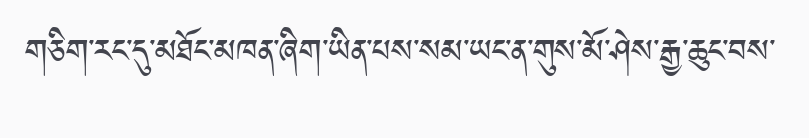གཅིག་རང་དུ་མཐོང་མཁན་ཞིག་ཡིན་པས་སམ་ཡང་ན་གུས་མོ་ཤེས་རྒྱ་ཆུང་བས་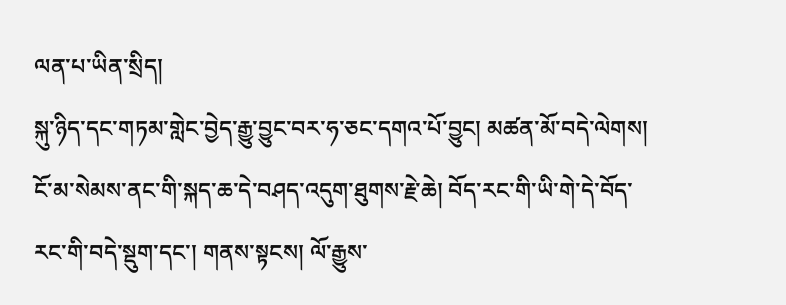ལན་པ་ཡིན་སྲིད།
སྐུ་ཉིད་དང་གཏམ་གླེང་བྱེད་རྒྱུ་བྱུང་བར་ཧ་ཅང་དགའ་པོ་བྱུང། མཚན་མོ་བདེ་ལེགས།
ངོ་མ་སེམས་ནང་གི་སྐད་ཆ་དེ་བཤད་འདུག་ཐུགས་རྗེ་ཆེ། བོད་རང་གི་ཡི་གེ་དེ་བོད་རང་གི་བདེ་སྡུག་དང་། གནས་སྟངས། ལོ་རྒྱུས་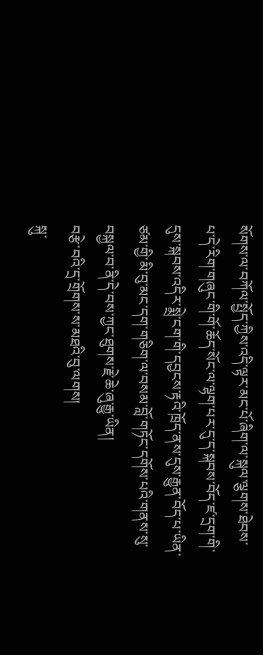སོགས་ལ་བཀོལ་སྤྱོད་ཀྱིས་འདི་ལྟར་མང་པོ་ཞིག་ལ་སྐུལ་ལྕགས་ཐེབས་པ་དེ་རིག་གཞུང་གི་གོ་ཆོད་སོང་ལ་ལྷག་པར་དུ་ད་སྐབས་བོད་ཛ་དྲག་གི་དུས་སྐབས་འདིར་སྨྲེ་ངག་གི་དབྱངས་རྟའི་ཁྲོད་ནས་དུས་རྒྱུན་བོད་པ་ཡིན་ཙམ་གྱི་མི་བུ་མང་དག་གཅིག་ལ་བསམ་བློ་གཏོང་དགོས་པའི་གནས་སུ་བསྐྱལ་བ་ནི་དེ་བས་ཀྱང་ཐུགས་རྗེ་ཆེ་ཞུ་རྒྱུ་ཡིན།
བརྩེ་བའི་དྲ་གྲོགས་ས་མཐའི་བུ་ལགས།
སྐུ་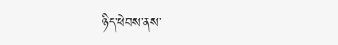ཉིད་ཕེབས་ནས་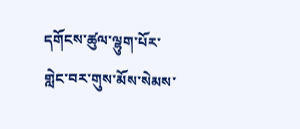དགོངས་ཚུལ་ལྷུག་པོར་གླེང་བར་གུས་མོས་སེམས་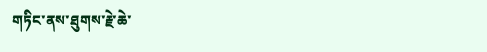གཏིང་ནས་ཐུགས་རྗེ་ཆེ་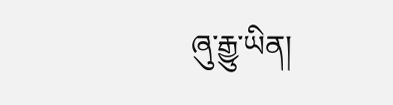ཞུ་རྒྱུ་ཡིན།